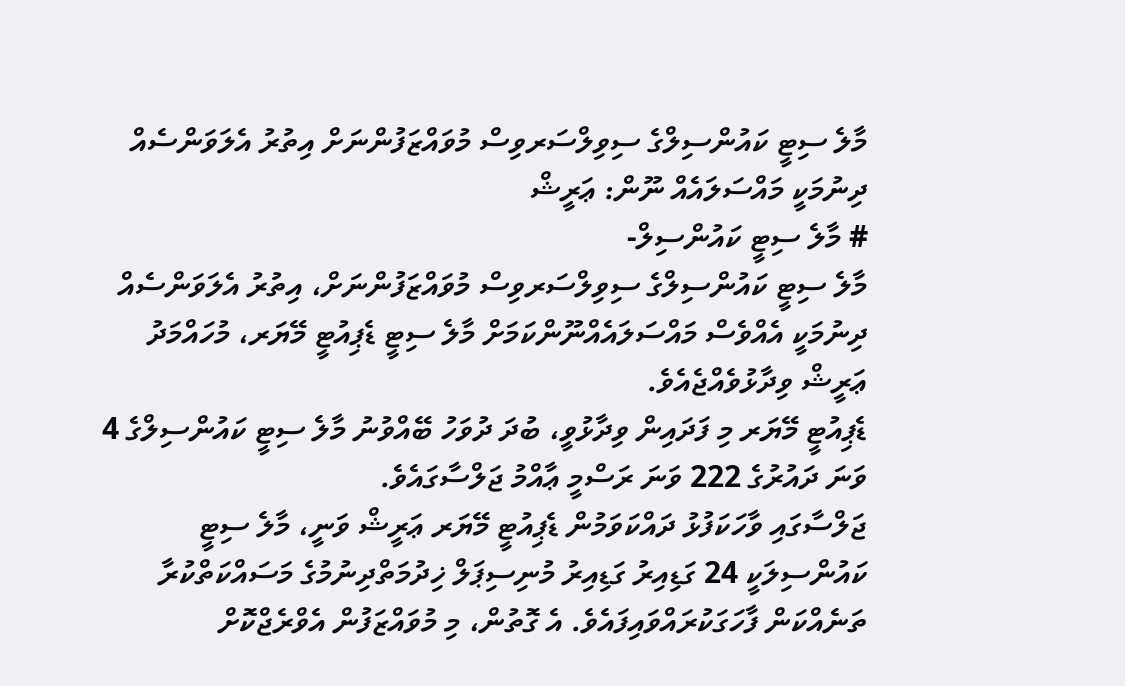މާލެ ސިޓީ ކައުންސިލްގެ ސިވިލްސަރވިސް މުވައްޒަފުންނަށް އިތުރު އެލަވަންސެއް ދިނުމަކީ މައްސަލައެއް ނޫން: ޢަރީޝް
# މާލެ ސިޓީ ކައުންސިލް-
މާލެ ސިޓީ ކައުންސިލްގެ ސިވިލްސަރވިސް މުވައްޒަފުންނަށް، އިތުރު އެލަވަންސެއް ދިނުމަކީ އެއްވެސް މައްސަލައެއްނޫންކަމަށް މާލެ ސިޓީ ޑެޕިއުޓީ މޭޔަރ، މުހައްމަދު ޢަރީޝް ވިދާޅުވެއްޖެއެވެ.
ޑެޕިއުޓީ މޭޔަރ މި ފަދައިން ވިދާޅުވީ، ބުދަ ދުވަހު ބޭއްވުނު މާލެ ސިޓީ ކައުންސިލްގެ 4 ވަނަ ދައުރުގެ 222 ވަނަ ރަސްމީ ޢާއްމު ޖަލްސާގައެވެ.
ޖަލްސާގައި ވާހަކަފުޅު ދައްކަވަމުން ޑެޕިއުޓީ މޭޔަރ ޢަރީޝް ވަނީ، މާލެ ސިޓީ ކައުންސިލަކީ 24 ގަޑިއިރު ގަޑިއިރު މުނިސިޕަލް ޚިދުމަތްދިނުމުގެ މަސައްކަތްކުރާ ތަނެއްކަން ފާހަގަކުރައްވައިފައެވެ. އެ ގޮތުން، މި މުވައްޒަފުން އެވްރެޖްކޮށް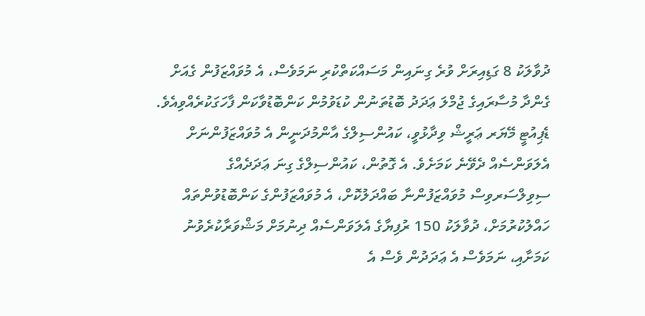ދުވާލަކު 8 ގަޑިއިރަށް ވުރެ ގިނައިން މަސައްކަތްކުރި ނަމަވެސް، އެ މުވައްޒަފުން ގެއަށް ގެންދާ މުސާރައިގެ ޖުމްލަ ޢަދަދު ބޮޑުތަނުން ކުޑަވުމުން ކަންބޮޑުވާކަން ފާހަގަކުރެއްވިއެވެ.
ޑެޕިއުޓީ މޭޔަރ ޢަރީޝް ވިދާޅުވީ، ކައުންސިލްގެ އާންމުދަނީން އެ މުވައްޒަފުންނަށް އެލަވަންސެއް ދެވޭނެ ކަމަށެވެ. އެ ގޮތުން، ކައުންސިލްގެ ގިނަ ޢަދަދެއްގެ ސިވިލްސަރވިސް މުވައްޒަފުންނާ ބައްދަލުކޮށް، އެ މުވައްޒަފުންގެ ކަންބޮޑުވުންތައް ހައްލުކުރުމަށް، ދުވާލަކު 150 ރުފިޔާގެ އެލަވަންސެއް ދިނުމަށް މަޝްވަރާކުރެވުނު ކަމަށާއި، ނަމަވެސް އެ ޢަދަދުން ވެސް އެ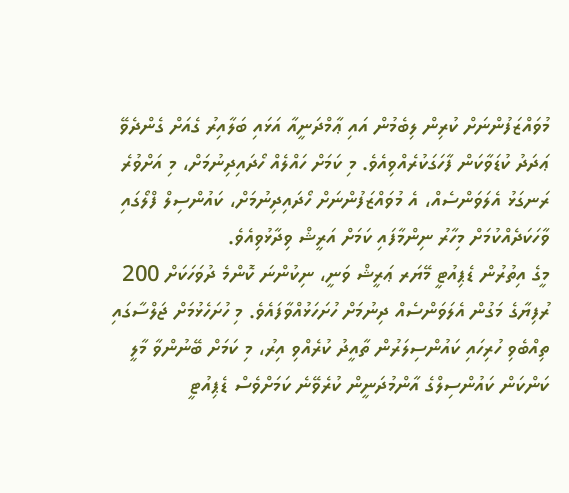މުވައްޒަފުންނަށް ކުރިން ލިބެމުން އައި ޢާމްދަނީއާ އަޅައި ބަލާއިރު ގެއަށް ގެންދެވޭ ޢަދަދު ކުޑަވާކަން ފާހަގަކުރެއްވިއެވެ. މި ކަމަށް ހައްލެއް ހޯދައިދިނުމަށް، މި އަށްވުރެ ރަނގަޅު އެލަވަންސެއް، އެ މުވައްޒަފުންނަށް ހޯދައިދިނުމަށް، ކައުންސިލް ފްލޯގައި ވާހަކަދެއްކުމަށް މިހާރު ނިންމާފައި ކަމަށް އަރީޝް ވިދާޅުވިއެވެ.
މީގެ އިތުރުން ޑެޕިއުޓީ މޭޔަރ ޢަރީޝް ވަނީ، ނިކުންނަ ކޮންމެ ދުވަހަކަށް 200 ރުފިޔާގެ މަގުން އެލަވަންސެއް ދިނުމަށް ހުށަހަޅުއްވާފައެވެ. މި ހުށަހެޅުމަށް ޖަލްސާގައި ތިއްބެވި ހުރިހައި ކައުންސިލަރުން ތާއީދު ކުރެއްވި އިރު، މި ކަމަށް ބޭނުންވާ މާލީ ކަންކަން ކައުންސިލްގެ އާންމުދަނީން ކުރެވޭނެ ކަމަށްވެސް ޑެޕިއުޓީ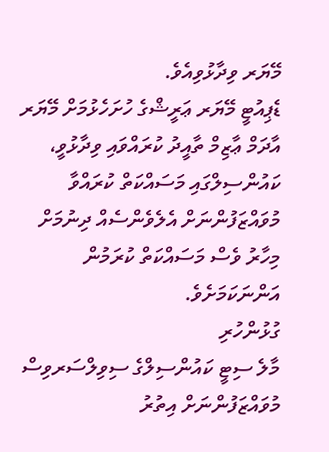މޭޔަރ ވިދާޅުވިއެވެ.
ޑެޕިއުޓީ މޭޔަރ ޢަރީޝްގެ ހުށަހެޅުމަށް މޭޔަރ އާދަމް ޢާޒިމް ތާއީދު ކުރައްވައި ވިދާޅުވީ، ކައުންސިލްގައި މަސައްކަތް ކުރައްވާ މުވައްޒަފުންނަށް އެލެވެންސެއް ދިނުމަށް މިހާރު ވެސް މަސައްކަތް ކުރަމުން އަންނަކަމަށެވެ.
ގުޅުންހުރި
މާލެ ސިޓީ ކައުންސިލްގެ ސިވިލްސަރވިސް މުވައްޒަފުންނަށް އިތުރު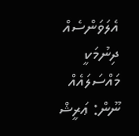އެލަވަންސެއް ދިނުމަކީ މައްސަލައެއް ނޫން: ޢަރީޝް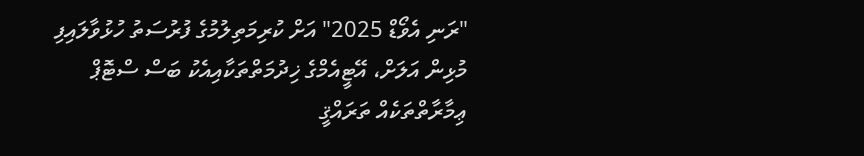"ރަނި އެވޯޑް 2025" އަށް ކުރިމަތިލުމުގެ ފުރުސަތު ހުޅުވާލައިފި
މުޅިން އަލަށް، އޭޓީއެމްގެ ޚިދުމަތްތަކާއިއެކު ބަސް ސްޓޮޕް ޢިމާރާތްތަކެއް ތަރައްޤީ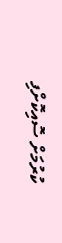ކުރުމަށް ސޮއިކޮށްފި